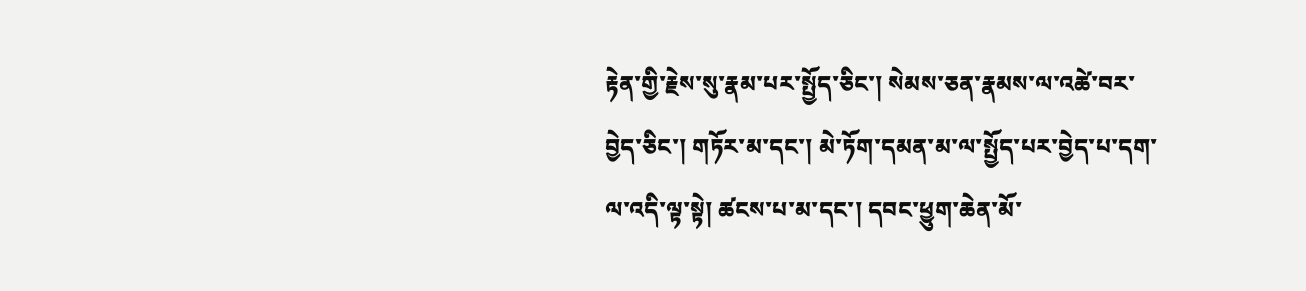རྟེན་གྱི་རྗེས་སུ་རྣམ་པར་སྤྱོད་ཅིང་། སེམས་ཅན་རྣམས་ལ་འཚེ་བར་བྱེད་ཅིང་། གཏོར་མ་དང་། མེ་ཏོག་དམན་མ་ལ་སྤྱོད་པར་བྱེད་པ་དག་ལ་འདི་ལྟ་སྟེ། ཚངས་པ་མ་དང་། དབང་ཕྱུག་ཆེན་མོ་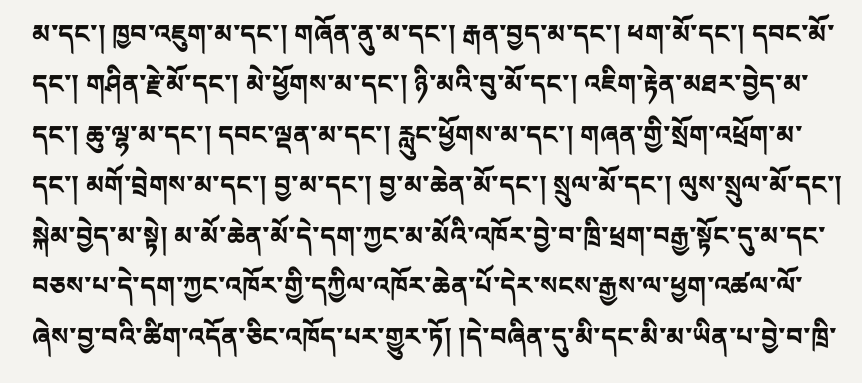མ་དང་། ཁྱབ་འཇུག་མ་དང་། གཞོན་ནུ་མ་དང་། རྒན་བྱད་མ་དང་། ཕག་མོ་དང་། དབང་མོ་དང་། གཤིན་རྗེ་མོ་དང་། མེ་ཕྱོགས་མ་དང་། ཉི་མའི་བུ་མོ་དང་། འཇིག་རྟེན་མཐར་བྱེད་མ་དང་། ཆུ་ལྷ་མ་དང་། དབང་ལྡན་མ་དང་། རླུང་ཕྱོགས་མ་དང་། གཞན་གྱི་སྲོག་འཕྲོག་མ་དང་། མགོ་བྲེགས་མ་དང་། བྱ་མ་དང་། བྱ་མ་ཆེན་མོ་དང་། སྲུལ་མོ་དང་། ལུས་སྲུལ་མོ་དང་། སྐེམ་བྱེད་མ་སྟེ། མ་མོ་ཆེན་མོ་དེ་དག་ཀྱང་མ་མོའི་འཁོར་བྱེ་བ་ཁྲི་ཕྲག་བརྒྱ་སྟོང་དུ་མ་དང་བཅས་པ་དེ་དག་ཀྱང་འཁོར་གྱི་དཀྱིལ་འཁོར་ཆེན་པོ་དེར་སངས་རྒྱས་ལ་ཕྱག་འཚལ་ལོ་ཞེས་བྱ་བའི་ཚིག་འདོན་ཅིང་འཁོད་པར་གྱུར་ཏོ། །དེ་བཞིན་དུ་མི་དང་མི་མ་ཡིན་པ་བྱེ་བ་ཁྲི་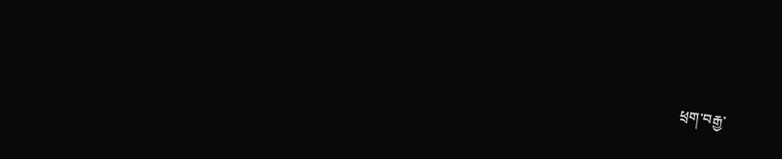ཕྲག་བརྒྱ་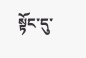སྟོང་དུ་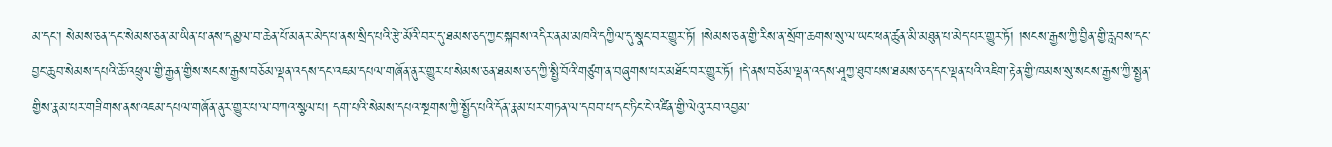མ་དང་། སེམས་ཅན་དང་སེམས་ཅན་མ་ཡིན་པ་ནས་དམྱལ་བ་ཆེན་པོ་མནར་མེད་པ་ནས་སྲིད་པའི་རྩེ་མོའི་བར་དུ་ཐམས་ཅད་ཀྱང་སྐབས་འདིར་ནམ་མཁའི་དཀྱིལ་དུ་སྣང་བར་གྱུར་ཏོ། །སེམས་ཅན་གྱི་རིས་ན་སྲོག་ཆགས་སུ་ལ་ཡང་ཕན་ཚུན་མི་མཐུན་པ་མེད་པར་གྱུར་ཏོ། །སངས་རྒྱས་ཀྱི་བྱིན་གྱི་རླབས་དང་བྱང་ཆུབ་སེམས་དཔའི་ཆོ་འཕྲུལ་གྱི་རྒྱན་གྱིས་སངས་རྒྱས་བཅོམ་ལྡན་འདས་དང་འཇམ་དཔལ་གཞོན་ནུར་གྱུར་པ་སེམས་ཅན་ཐམས་ཅད་ཀྱི་སྤྱི་བོའི་གཙུག་ན་བཞུགས་པར་མཐོང་བར་གྱུར་ཏོ། །དེ་ནས་བཅོམ་ལྡན་འདས་ཤཱཀྱ་ཐུབ་པས་ཐམས་ཅད་དང་ལྡན་པའི་འཇིག་རྟེན་གྱི་ཁམས་སུ་སངས་རྒྱས་ཀྱི་སྤྱན་གྱིས་རྣམ་པར་གཟིགས་ནས་འཇམ་དཔལ་གཞོན་ནུར་གྱུར་པ་ལ་བཀའ་སྩལ་པ། དག་པའི་སེམས་དཔའ་སྔགས་ཀྱི་སྤྱོད་པའི་དོན་རྣམ་པར་གཏན་ལ་དབབ་པ་དང་ཏིང་ངེ་འཛིན་གྱི་ལེའུ་རབ་འབྱམ་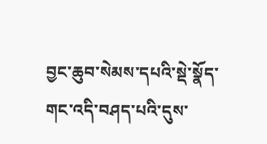བྱང་ཆུབ་སེམས་དཔའི་སྡེ་སྣོད་གང་འདི་བཤད་པའི་དུས་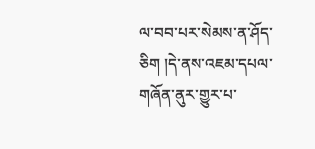ལ་བབ་པར་སེམས་ན་ཤོད་ཅིག །དེ་ནས་འཇམ་དཔལ་གཞོན་ནུར་གྱུར་པ་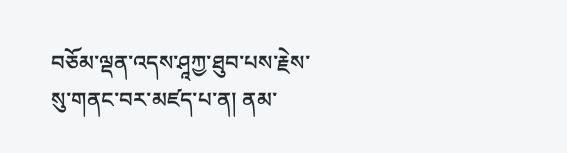བཅོམ་ལྡན་འདས་ཤཱཀྱ་ཐུབ་པས་རྗེས་སུ་གནང་བར་མཛད་པ་ན། ནམ་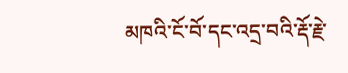མཁའི་ངོ་བོ་དང་འདྲ་བའི་རྡོ་རྗེ་